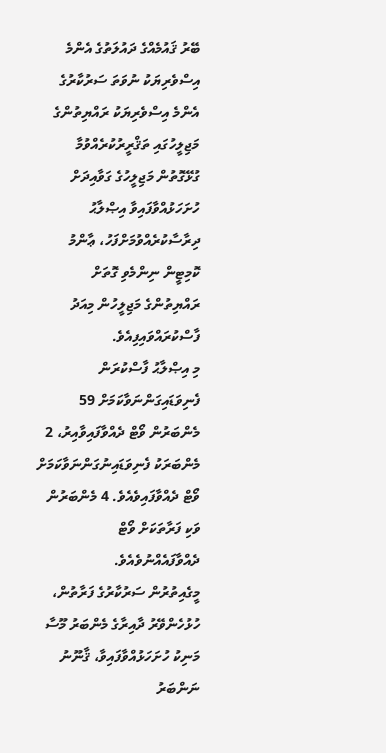ބޭރު ޤައުމެއްގެ ދައުލަތުގެ އެންމެ އިސްވެރިޔަކު ނުވަތަ ސަރުކާރުގެ އެންމެ އިސްވެރިޔަކު ރައްޔިތުންގެ މަޖިލީހުގައި ތަޤްރީރުކުރެއްވުމާ ގުޅޭގޮތުން މަޖިލީހުގެ ގަވާއިދަށް ހުށަހަޅުއްވާފައިވާ އިޞްލާޙު ދިރާސާކުރެއްވުމަށްފަހު، ޢާންމު ކޮމިޓީން ނިންމެވި ގޮތަށް ރައްޔިތުންގެ މަޖިލީހުން މިއަދު ފާސްކުރައްވައިފިއެވެ.
މި އިޞްލާޙު ފާސްކުރަން ފެނިވަޑައިގަންނަވާކަމަށް 59 މެންބަރުން ވޯޓް ދެއްވާފައިވާއިރު، 2 މެންބަރަކު ފެނިވަޑައިނުގަންނަވާކަމަށް ވޯޓް ދެއްވާފައިވެއެވެ. 4 މެންބަރުން ވަކި ފަރާތަކަށް ވޯޓް ދެއްވާފައެއްނުވެއެވެ.
މީގެއިތުރުން ސަރުކާރުގެ ފަރާތުން، ހުޅުހެންވޭރު ދާއިރާގެ މެންބަރު މޫސާ މަނިކު ހުށަހަޅުއްވާފައިވާ، ޤާނޫނު ނަންބަރު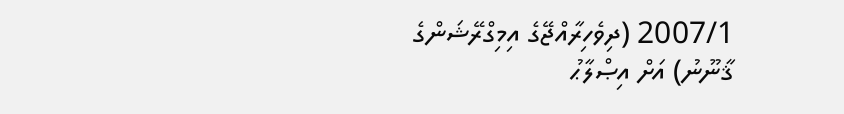2007/1 (ދިވެހިރާއްޖޭގެ އިމިގްރޭޝަންގެ ޤާނޫނު) އަށް އިޞްލާޙު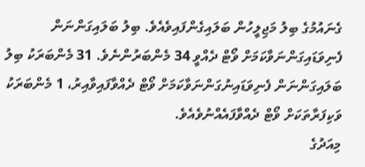ގެނައުމުގެ ބިލު މަޖިލީހުން ބަލައިގެންފައިވެއެވެ. ބިލު ބަލައިގަންނަން ފެނިވަޑައިގަންނަވާކަމަށް ވޯޓް ދެއްވީ 34 މެންބަރުންނެވެ. 31 މެންބަރަކު ބިލު ބަލައިގަންނަން ފެނިވަޑައިނުގަންނަވާކަމަށް ވޯޓް ދެއްވާފައިވާއިރު، 1 މެންބަރަކު ވަކިފަރާތަކަށް ވޯޓް ދެއްވާފައެއްނުވެއެވެ.
މިއަދުގެ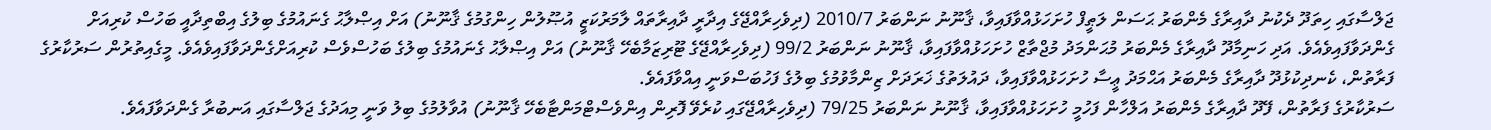ޖަލްސާގައި ހިތަދޫ ދެކުނު ދާއިރާގެ މެންބަރު ޙަސަން ލަޠީފް ހުށަހަޅުއްވާފައިވާ، ޤާނޫނު ނަންބަރު 2010/7 (ދިވެހިރާއްޖޭގެ އިދާރީ ދާއިރާތައް ލާމަރުކަޒީ އުޞޫލުން ހިންގުމުގެ ޤާނޫނު) އަށް އިޞްލާޙު ގެނައުމުގެ ބިލުގެ އިބްތިދާއީ ބަހުސް ކުރިއަށް ގެންދަވާފައިވެއެވެ. އަދި ހަނިމާދޫ ދާއިރާގެ މެންބަރު މުޙަންމަދު މުޖްތާޒް ހުށަހަޅުއްވާފައިވާ، ޤާނޫނު ނަންބަރު 99/2 (ދިވެހިރާއްޖޭގެ ޓޫރިޒަމާބެހޭ ޤާނޫނު) އަށް އިޞްލާޙު ގެނައުމުގެ ބިލުގެ ބަހުސްވެސް ކުރިއަށްގެންދަވާފައިވެއެވެ. މީގެއިތުރުން ސަރުކާރުގެ ފަރާތުން، ކެނދިކުޅުދޫ ދާއިރާގެ މެންބަރު އަޙްމަދު ޢީސާ ހުށަހަޅުއްވާފައިވާ، ދައުލަތުގެ ޚަރަދަށް ޒިންމާވުމުގެ ބިލުގެ ފަހުބަސްވަނީ އިއްވާފައެވެ.
ސަރުކާރުގެ ފަރާތުން، ފޭދޫ ދާއިރާގެ މެންބަރު އަލްހާން ފަހުމީ ހުށަހަޅުއްވާފައިވާ، ޤާނޫނު ނަންބަރު 79/25 (ދިވެހިރާއްޖޭގައި ކުރެވޭ ފޮރިން އިންވެސްޓްމަންޓާބެހޭ ޤާނޫނު) އުވާލުމުގެ ބިލު ވަނީ މިއަދުގެ ޖަލްސާގައި އަނބުރާ ގެންދަވާފައެވެ.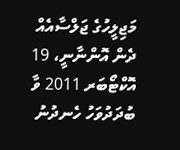މަޖިލީހުގެ ޖަލްސާއެއް ދެން އޮންނާނީ، 19 އޮކްޓޯބަރ 2011 ވާ ބުދަދުވަހު ހެނދުނު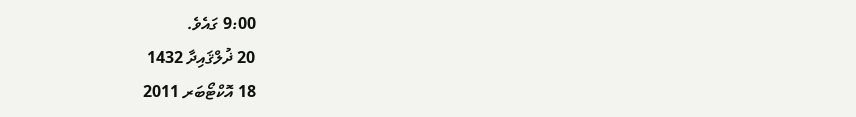9:00 ގައެވެ.
20 ޛުލްޤައިދާ 1432
18 އޮކްޓޯބަރ 2011